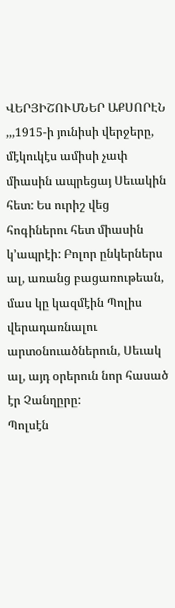ՎԵՐՅԻՇՈՒՄՆԵՐ ԱՔՍՈՐԷՆ
,,,1915-ի յունիսի վերջերը, մէկուկէս ամիսի չափ միասին ապրեցայ Սեւակին հետ: Ես ուրիշ վեց հոգիներու հետ միասին կ՚ապրէի: Բոլոր ընկերներս ալ, առանց բացառութեան, մաս կը կազմէին Պոլիս վերադառնալու արտօնուածներուն, Սեւակ ալ, այդ օրերուն նոր հասած էր Չանղըրը:
Պոլսէն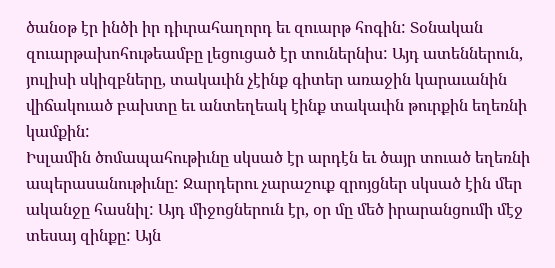ծանօթ էր ինծի իր դիւրահաղորդ եւ զուարթ հոգին: Տօնական զուարթախոհութեամբը լեցուցած էր տուներնիս: Այդ ատեններուն, յուլիսի սկիզբները, տակաւին չէինք գիտեր առաջին կարաւանին վիճակուած բախտը եւ անտեղեակ էինք տակաւին թուրքին եղեռնի կամքին:
Իսլամին ծոմապահութիւնը սկսած էր արդէն եւ ծայր տուած եղեռնի ապերասանութիւնը: Ջարդերու չարաշուք զրոյցներ սկսած էին մեր ականջը հասնիլ: Այդ միջոցներուն էր, օր մը մեծ իրարանցումի մէջ տեսայ զինքը: Այն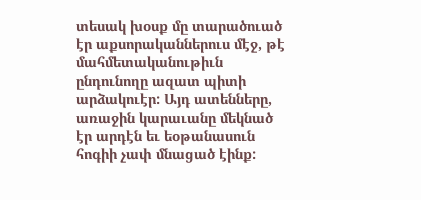տեսակ խօսք մը տարածուած էր աքսորականներուս մէջ, թէ մահմետականութիւն ընդունողը ազատ պիտի արձակուէր: Այդ ատենները, առաջին կարաւանը մեկնած էր արդէն եւ եօթանասուն հոգիի չափ մնացած էինք: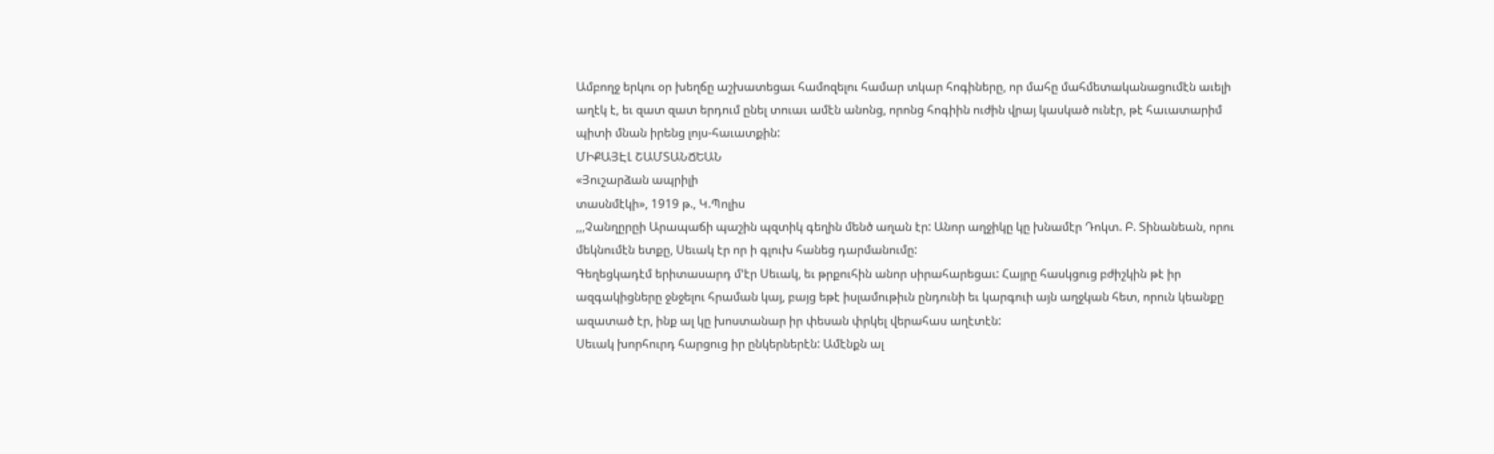Ամբողջ երկու օր խեղճը աշխատեցաւ համոզելու համար տկար հոգիները, որ մահը մահմետականացումէն աւելի աղէկ է, եւ զատ զատ երդում ընել տուաւ ամէն անոնց, որոնց հոգիին ուժին վրայ կասկած ունէր, թէ հաւատարիմ պիտի մնան իրենց լոյս-հաւատքին:
ՄԻՔԱՅԷԼ ՇԱՄՏԱՆՃԵԱՆ
«Յուշարձան ապրիլի
տասնմէկի», 1919 թ., Կ.Պոլիս
,,,Չանղըրըի Արապաճի պաշին պզտիկ գեղին մենծ աղան էր: Անոր աղջիկը կը խնամէր Դոկտ. Բ. Տինանեան, որու մեկնումէն ետքը, Սեւակ էր որ ի գլուխ հանեց դարմանումը:
Գեղեցկադէմ երիտասարդ մ՚էր Սեւակ, եւ թրքուհին անոր սիրահարեցաւ: Հայրը հասկցուց բժիշկին թէ իր ազգակիցները ջնջելու հրաման կայ, բայց եթէ իսլամութիւն ընդունի եւ կարգուի այն աղջկան հետ, որուն կեանքը ազատած էր, ինք ալ կը խոստանար իր փեսան փրկել վերահաս աղէտէն:
Սեւակ խորհուրդ հարցուց իր ընկերներէն: Ամէնքն ալ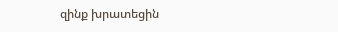զինք խրատեցին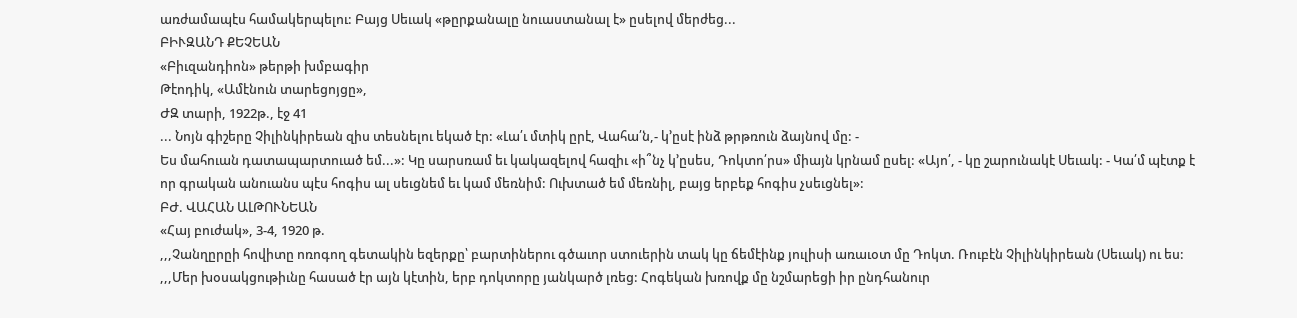առժամապէս համակերպելու: Բայց Սեւակ «թըրքանալը նուաստանալ է» ըսելով մերժեց...
ԲԻՒԶԱՆԴ ՔԵՉԵԱՆ
«Բիւզանդիոն» թերթի խմբագիր
Թէոդիկ, «Ամէնուն տարեցոյցը»,
ԺԶ տարի, 1922թ., էջ 41
... Նոյն գիշերը Չիլինկիրեան զիս տեսնելու եկած էր: «Լա՛ւ մտիկ ըրէ, Վահա՛ն,- կ՚ըսէ ինձ թրթռուն ձայնով մը: -
Ես մահուան դատապարտուած եմ...»: Կը սարսռամ եւ կակազելով հազիւ «ի՞նչ կ՚ըսես, Դոկտո՛րս» միայն կրնամ ըսել: «Այո՛, - կը շարունակէ Սեւակ: - Կա՛մ պէտք է որ գրական անուանս պէս հոգիս ալ սեւցնեմ եւ կամ մեռնիմ: Ուխտած եմ մեռնիլ, բայց երբեք հոգիս չսեւցնել»:
ԲԺ. ՎԱՀԱՆ ԱԼԹՈՒՆԵԱՆ
«Հայ բուժակ», 3-4, 1920 թ.
,,,Չանղըրըի հովիտը ոռոգող գետակին եզերքը՝ բարտիներու գծաւոր ստուերին տակ կը ճեմէինք յուլիսի առաւօտ մը Դոկտ. Ռուբէն Չիլինկիրեան (Սեւակ) ու ես:
,,,Մեր խօսակցութիւնը հասած էր այն կէտին, երբ դոկտորը յանկարծ լռեց: Հոգեկան խռովք մը նշմարեցի իր ընդհանուր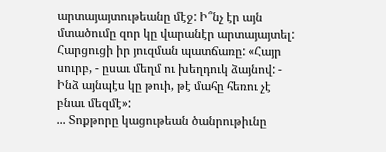արտայայտութեանը մէջ: Ի՞նչ էր այն մտածումը զոր կը վարանէր արտայայտել: Հարցուցի իր յուզման պատճառը: «Հայր սուրբ, - ըսաւ մեղմ ու խեղդուկ ձայնով: - Ինձ այնպէս կը թուի, թէ մահը հեռու չէ բնաւ մեզմէ»:
... Տոքթորը կացութեան ծանրութիւնը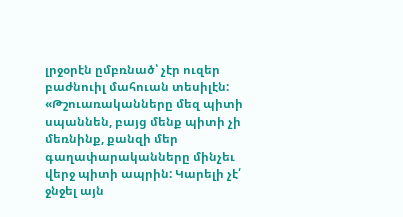լրջօրէն ըմբռնած՝ չէր ուզեր բաժնուիլ մահուան տեսիլէն: «Թշուառականները մեզ պիտի սպաննեն, բայց մենք պիտի չի մեռնինք, քանզի մեր գաղափարականները մինչեւ վերջ պիտի ապրին: Կարելի չէ՛ ջնջել այն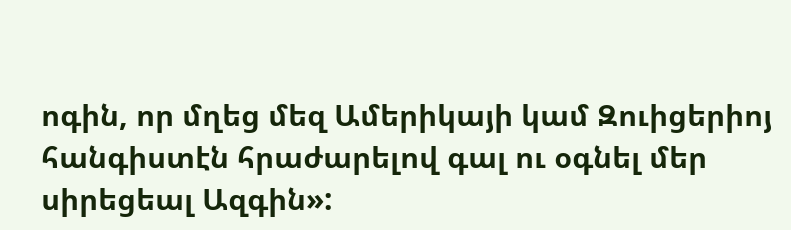ոգին, որ մղեց մեզ Ամերիկայի կամ Զուիցերիոյ հանգիստէն հրաժարելով գալ ու օգնել մեր սիրեցեալ Ազգին»: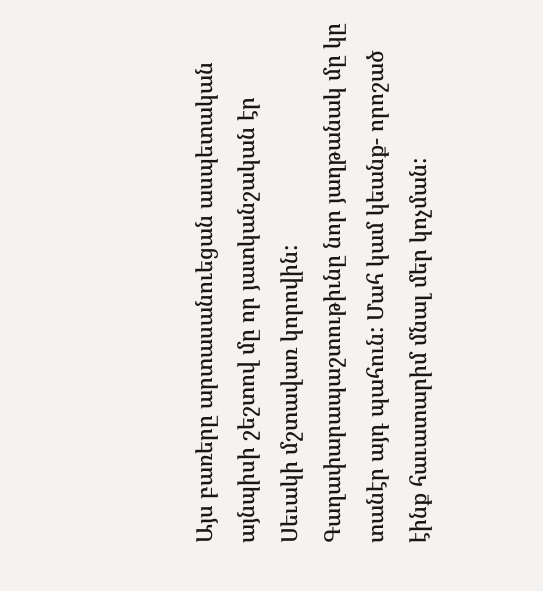Այս բառերը արտասանուեցան ասպետական այնպիսի շեշտով մը որ յատկանշական էր Սեւակի մշտավառ կորովին:
Գաղափարապաշտութիւնը նոր յաղթանակ մը կը տանէր այդ պահուն: Մահ կամ կեանք- որոշած էինք հաւատարիմ մնալ մեր կոչման: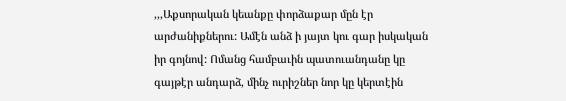,,,Աքսորական կեանքը փորձաքար մըն էր արժանիքներու: Ամէն անձ ի յայտ կու գար իսկական իր գոյնով: Ոմանց համբաւին պատուանդանը կը գայթէր անդարձ, մինչ ուրիշներ նոր կը կերտէին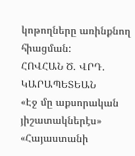կոթողները առինքնող հիացման:
ՀՈՎՀԱՆ Ծ. ՎՐԴ. ԿԱՐԱՊԵՏԵԱՆ
«Էջ մը աքսորական յիշատակներէս»
«Հայաստանի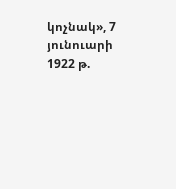կոչնակ», 7 յունուարի 1922 թ.